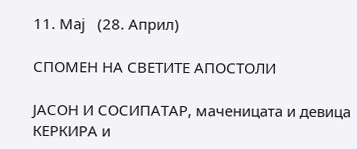11. Мај   (28. Април)

СПОМЕН НА СВЕТИТЕ АПОСТОЛИ

ЈАСОН И СОСИПАТАР, маченицата и девица КЕРКИРА и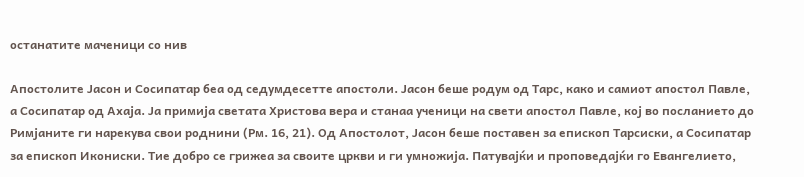останатите маченици со нив

Апостолите Јасон и Сосипатар беа од седумдесетте апостоли. Јасон беше родум од Тарс, како и самиот апостол Павле, а Сосипатар од Ахаја. Ја примија светата Христова вера и станаа ученици на свети апостол Павле, кој во посланието до Римјаните ги нарекува свои роднини (Рм. 16, 21). Од Апостолот, Јасон беше поставен за епископ Тарсиски, а Сосипатар за епископ Икониски. Тие добро се грижеа за своите цркви и ги умножија. Патувајќи и проповедајќи го Евангелието,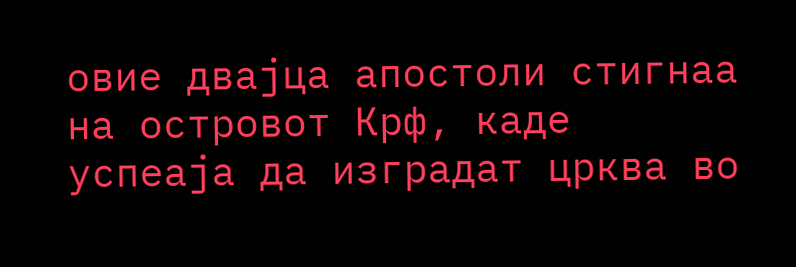овие двајца апостоли стигнаа на островот Крф, каде успеаја да изградат црква во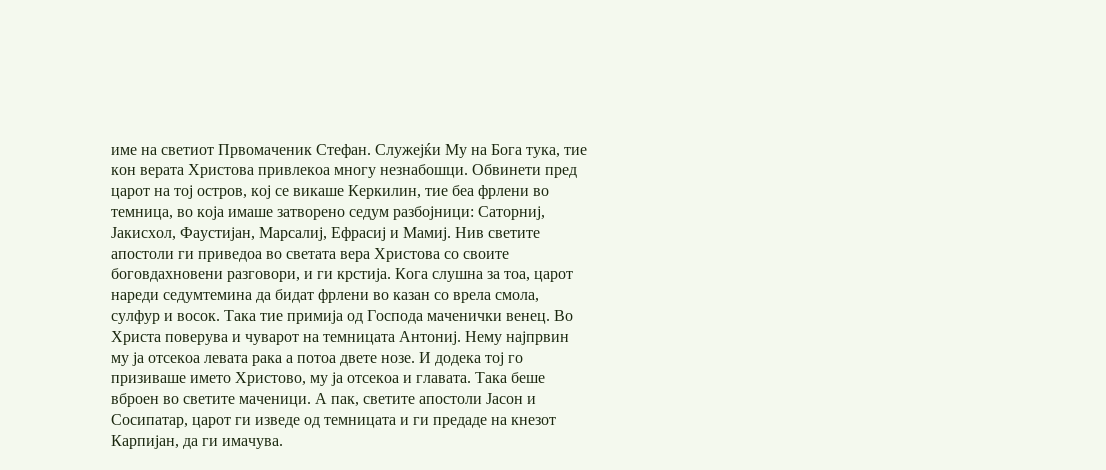име на светиот Првомаченик Стефан. Служејќи Му на Бога тука, тие кон верата Христова привлекоа многу незнабошци. Обвинети пред царот на тој остров, кој се викаше Керкилин, тие беа фрлени во темница, во која имаше затворено седум разбојници: Саторниј, Јакисхол, Фаустијан, Марсалиј, Ефрасиј и Мамиј. Нив светите апостоли ги приведоа во светата вера Христова со своите боговдахновени разговори, и ги крстија. Кога слушна за тоа, царот нареди седумтемина да бидат фрлени во казан со врела смола, сулфур и восок. Така тие примија од Господа маченички венец. Во Христа поверува и чуварот на темницата Антониј. Нему најпрвин му ја отсекоа левата рака а потоа двете нозе. И додека тој го призиваше името Христово, му ја отсекоа и главата. Така беше вброен во светите маченици. А пак, светите апостоли Јасон и Сосипатар, царот ги изведе од темницата и ги предаде на кнезот Карпијан, да ги имачува.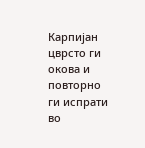Карпијан цврсто ги окова и повторно ги испрати во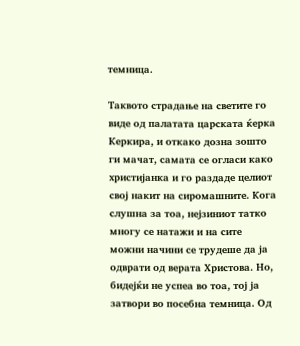темница.

Таквото страдање на светите го виде од палатата царската ќерка Керкира, и откако дозна зошто ги мачат, самата се огласи како христијанка и го раздаде целиот свој накит на сиромашните. Кога слушна за тоа, нејзиниот татко многу се натажи и на сите можни начини се трудеше да ја одврати од верата Христова. Но, бидејќи не успеа во тоа, тој ја затвори во посебна темница. Од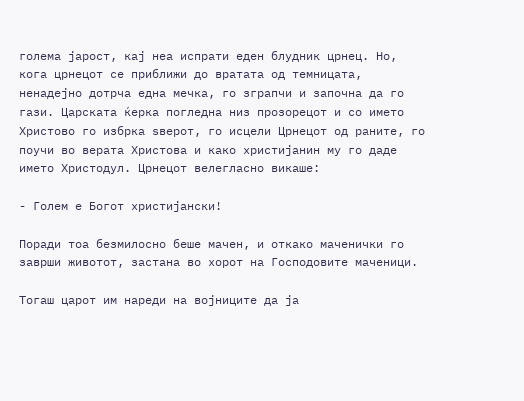голема јарост, кај неа испрати еден блудник црнец. Но, кога црнецот се приближи до вратата од темницата, ненадејно дотрча една мечка, го зграпчи и започна да го гази. Царската ќерка погледна низ прозорецот и со името Христово го избрка ѕверот, го исцели Црнецот од раните, го поучи во верата Христова и како христијанин му го даде името Христодул. Црнецот велегласно викаше:

- Голем е Богот христијански!

Поради тоа безмилосно беше мачен, и откако маченички го заврши животот, застана во хорот на Господовите маченици.

Тогаш царот им нареди на војниците да ја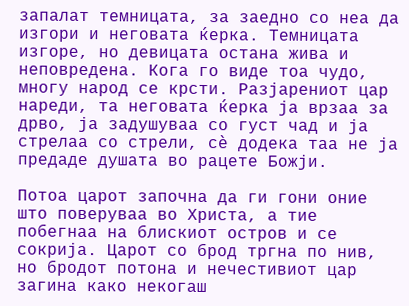запалат темницата, за заедно со неа да изгори и неговата ќерка. Темницата изгоре, но девицата остана жива и неповредена. Кога го виде тоа чудо, многу народ се крсти. Разјарениот цар нареди, та неговата ќерка ја врзаа за дрво, ја задушуваа со густ чад и ја стрелаа со стрели, сѐ додека таа не ја предаде душата во рацете Божји.

Потоа царот започна да ги гони оние што поверуваа во Христа, а тие побегнаа на блискиот остров и се сокрија. Царот со брод тргна по нив, но бродот потона и нечестивиот цар загина како некогаш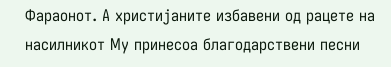Фараонот. А христијаните избавени од рацете на насилникот Му принесоа благодарствени песни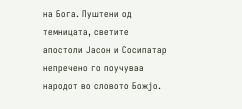на Бога. Пуштени од темницата, светите апостоли Јасон и Сосипатар непречено го поучуваа народот во словото Божјо.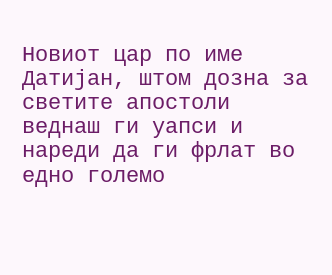Новиот цар по име Датијан, штом дозна за светите апостоли веднаш ги уапси и нареди да ги фрлат во едно големо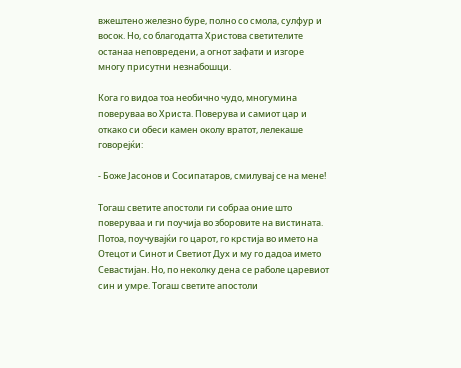вжештено железно буре, полно со смола, сулфур и восок. Но, со благодатта Христова светителите останаа неповредени, а огнот зафати и изгоре многу присутни незнабошци.

Кога го видоа тоа необично чудо, многумина поверуваа во Христа. Поверува и самиот цар и откако си обеси камен околу вратот, лелекаше говорејќи:

- Боже Јасонов и Сосипатаров, смилувај се на мене!

Тогаш светите апостоли ги собраа оние што поверуваа и ги поучија во зборовите на вистината. Потоа, поучувајќи го царот, го крстија во името на Отецот и Синот и Светиот Дух и му го дадоа името Севастијан. Но, по неколку дена се раболе царевиот син и умре. Тогаш светите апостоли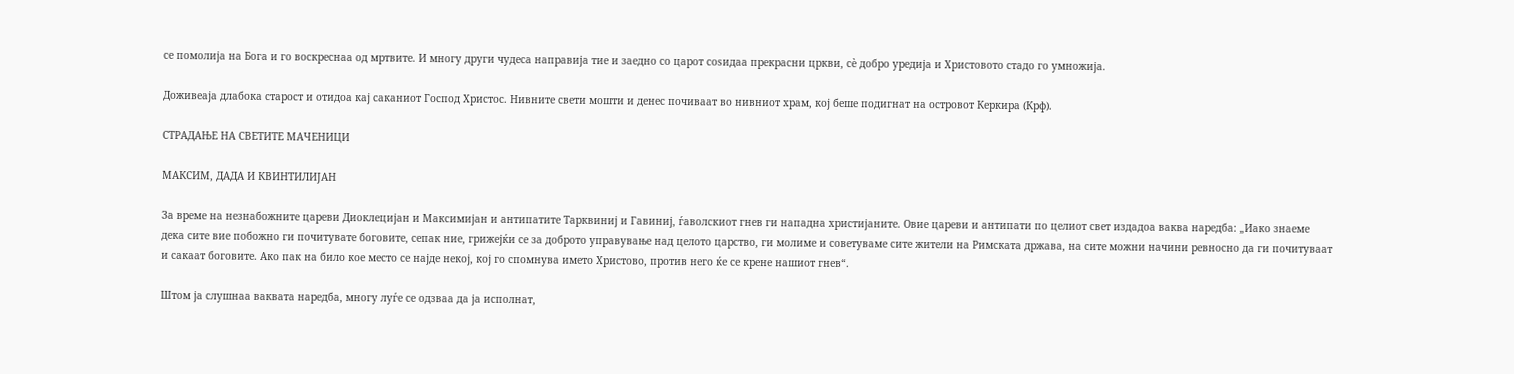се помолија на Бога и го воскреснаа од мртвите. И многу други чудеса направија тие и заедно со царот соѕидаа прекрасни цркви, сѐ добро уредија и Христовото стадо го умножија.

Доживеаја длабока старост и отидоа кај саканиот Господ Христос. Нивните свети мошти и денес почиваат во нивниот храм, кој беше подигнат на островот Керкира (Крф).

СТРАДАЊЕ НА СВЕТИТЕ МАЧЕНИЦИ

МАКСИМ, ДАДА И КВИНТИЛИЈАН

За време на незнабожните цареви Диоклецијан и Максимијан и антипатите Тарквиниј и Гавиниј, ѓаволскиот гнев ги нападна христијаните. Овие цареви и антипати по целиот свет издадоа ваква наредба: „Иако знаеме дека сите вие побожно ги почитувате боговите, сепак ние, грижејќи се за доброто управување над целото царство, ги молиме и советуваме сите жители на Римската држава, на сите можни начини ревносно да ги почитуваат и сакаат боговите. Ако пак на било кое место се најде некој, кој го спомнува името Христово, против него ќе се крене нашиот гнев“.

Штом ја слушнаа ваквата наредба, многу луѓе се одзваа да ја исполнат,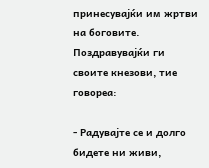принесувајќи им жртви на боговите. Поздравувајќи ги своите кнезови, тие говореа:

- Радувајте се и долго бидете ни живи,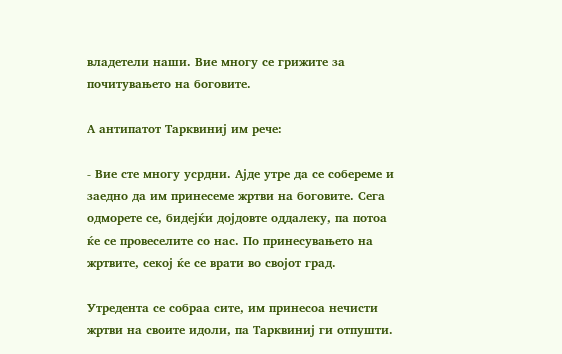владетели наши. Вие многу се грижите за почитувањето на боговите.

А антипатот Тарквиниј им рече:

- Вие сте многу усрдни. Ајде утре да се собереме и заедно да им принесеме жртви на боговите. Сега одморете се, бидејќи дојдовте оддалеку, па потоа ќе се провеселите со нас. По принесувањето на жртвите, секој ќе се врати во својот град.

Утредента се собраа сите, им принесоа нечисти жртви на своите идоли, па Тарквиниј ги отпушти.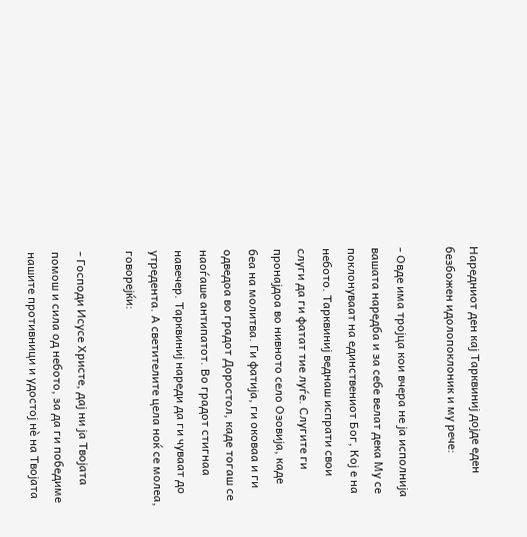Наредниот ден кај Тарквиниј дојде еден безбожен идолопоклоник и му рече:

- Овде има тројца кои вчера не ја исполнија вашата наредба и за себе велат дека Му се поклонуваат на единствениот Бог, Кој е на небото. Тарквиниј веднаш испрати свои слуги да ги фатат тие луѓе. Слугите ги пронајдоа во нивното село Озовија, каде беа на молитва. Ги фатија, ги оковаа и ги одведоа во градот Доростол, каде тогаш се наоѓаше антипатот. Во градот стигнаа навечер. Тарквиниј нареди да ги чуваат до утредента. А светителите цела ноќ се молеа, говорејќи:

- Господи Исусе Христе, дај ни ја Твојата помош и сила од небото, за да ги победиме нашите противници и удостој нѐ на Твојата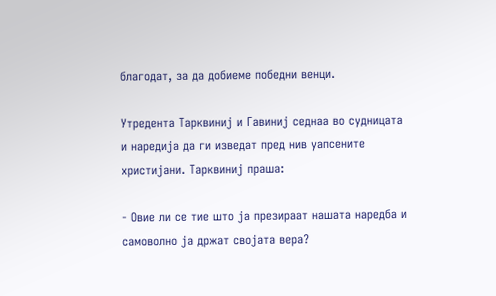благодат, за да добиеме победни венци.

Утредента Тарквиниј и Гавиниј седнаа во судницата и наредија да ги изведат пред нив уапсените христијани. Тарквиниј праша:

- Овие ли се тие што ја презираат нашата наредба и самоволно ја држат својата вера?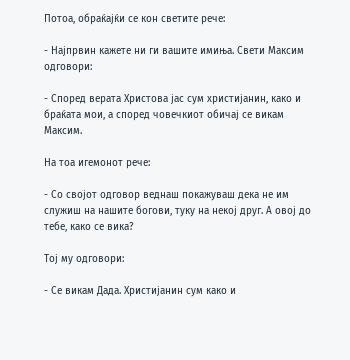Потоа, обраќајќи се кон светите рече:

- Најпрвин кажете ни ги вашите имиња. Свети Максим одговори:

- Според верата Христова јас сум христијанин, како и браќата мои, а според човечкиот обичај се викам Максим.

На тоа игемонот рече:

- Со својот одговор веднаш покажуваш дека не им служиш на нашите богови, туку на некој друг. А овој до тебе, како се вика?

Тој му одговори:

- Се викам Дада. Христијанин сум како и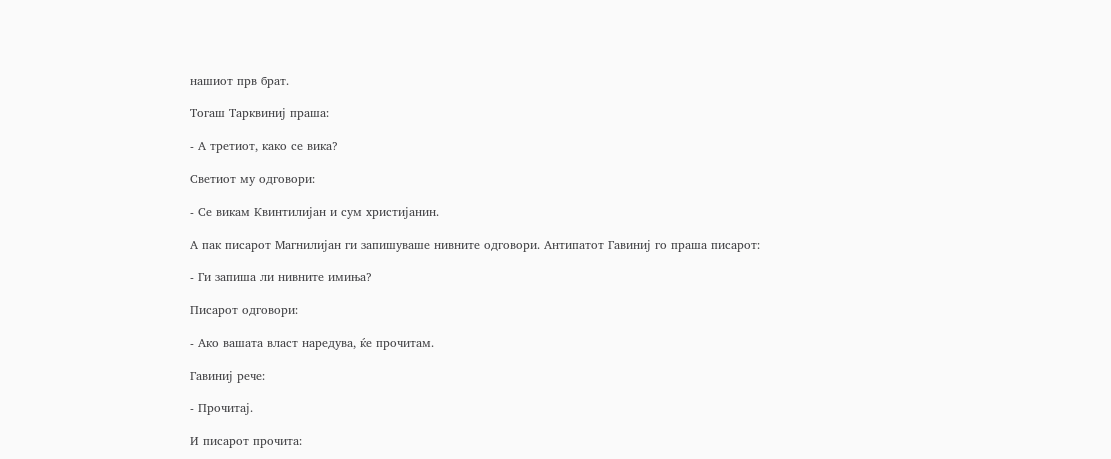нашиот прв брат.

Тогаш Тарквиниј праша:

- А третиот, како се вика?

Светиот му одговори:

- Се викам Квинтилијан и сум христијанин.

А пак писарот Магнилијан ги запишуваше нивните одговори. Антипатот Гавиниј го праша писарот:

- Ги запиша ли нивните имиња?

Писарот одговори:

- Ако вашата власт наредува, ќе прочитам.

Гавиниј рече:

- Прочитај.

И писарот прочита: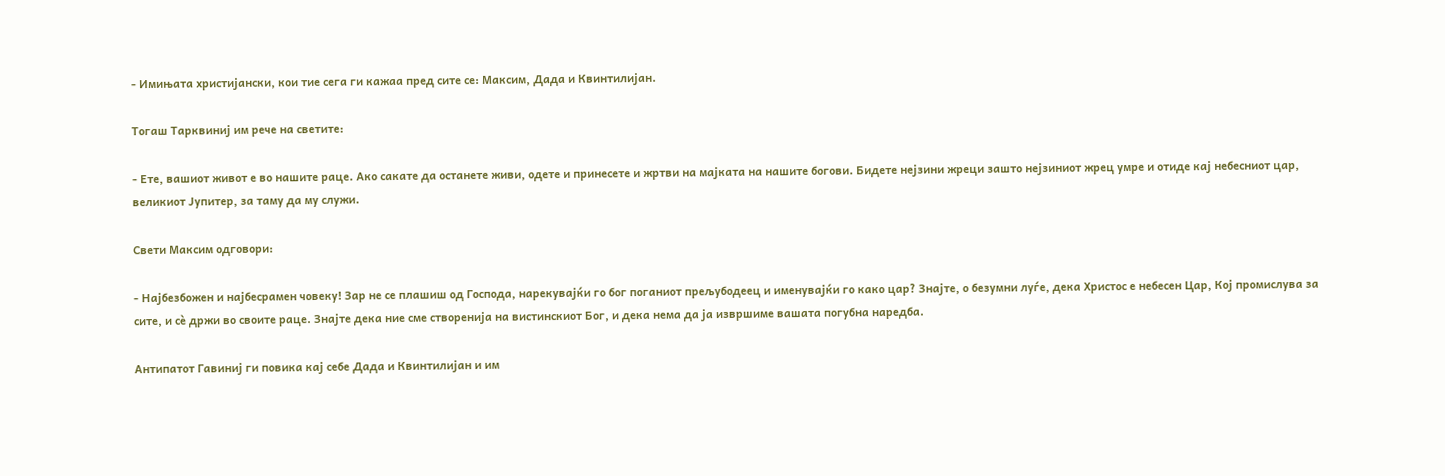- Имињата христијански, кои тие сега ги кажаа пред сите се: Максим, Дада и Квинтилијан.

Тогаш Тарквиниј им рече на светите:

- Ете, вашиот живот е во нашите раце. Ако сакате да останете живи, одете и принесете и жртви на мајката на нашите богови. Бидете нејзини жреци зашто нејзиниот жрец умре и отиде кај небесниот цар, великиот Јупитер, за таму да му служи.

Свети Максим одговори:

- Најбезбожен и најбесрамен човеку! Зар не се плашиш од Господа, нарекувајќи го бог поганиот прељубодеец и именувајќи го како цар? Знајте, о безумни луѓе, дека Христос е небесен Цар, Кој промислува за сите, и сѐ држи во своите раце. Знајте дека ние сме створенија на вистинскиот Бог, и дека нема да ја извршиме вашата погубна наредба.

Антипатот Гавиниј ги повика кај себе Дада и Квинтилијан и им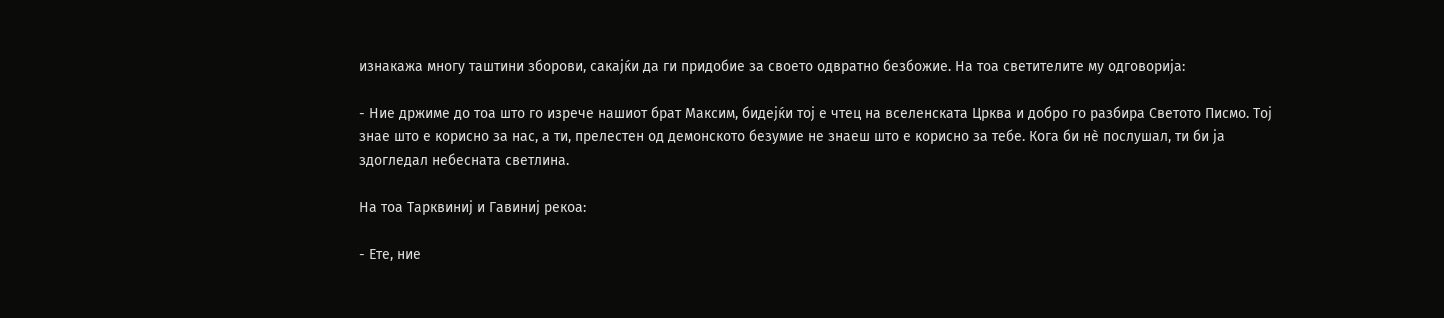изнакажа многу таштини зборови, сакајќи да ги придобие за своето одвратно безбожие. На тоа светителите му одговорија:

- Ние држиме до тоа што го изрече нашиот брат Максим, бидејќи тој е чтец на вселенската Црква и добро го разбира Светото Писмо. Тој знае што е корисно за нас, а ти, прелестен од демонското безумие не знаеш што е корисно за тебе. Кога би нѐ послушал, ти би ја здогледал небесната светлина.

На тоа Тарквиниј и Гавиниј рекоа:

- Ете, ние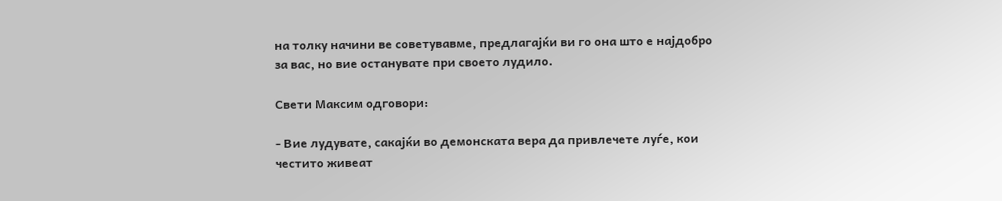на толку начини ве советувавме, предлагајќи ви го она што е најдобро за вас, но вие останувате при своето лудило.

Свети Максим одговори:

- Вие лудувате, сакајќи во демонската вера да привлечете луѓе, кои честито живеат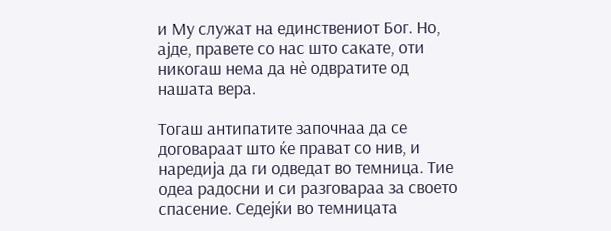и Му служат на единствениот Бог. Но, ајде, правете со нас што сакате, оти никогаш нема да нѐ одвратите од нашата вера.

Тогаш антипатите започнаа да се договараат што ќе прават со нив, и наредија да ги одведат во темница. Тие одеа радосни и си разговараа за своето спасение. Седејќи во темницата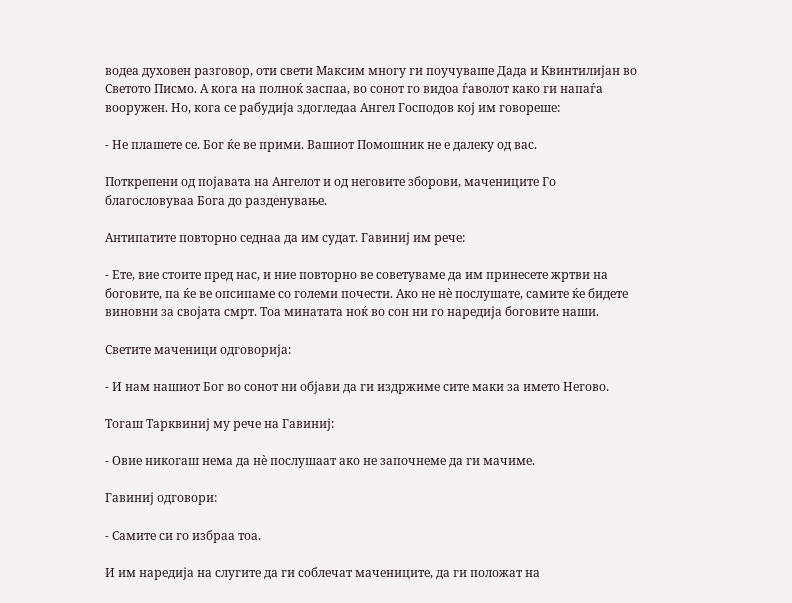водеа духовен разговор, оти свети Максим многу ги поучуваше Дада и Квинтилијан во Светото Писмо. А кога на полноќ заспаа, во сонот го видоа ѓаволот како ги напаѓа вооружен. Но, кога се рабудија здогледаа Ангел Господов кој им говореше:

- Не плашете се. Бог ќе ве прими. Вашиот Помошник не е далеку од вас.

Поткрепени од појавата на Ангелот и од неговите зборови, мачениците Го благословуваа Бога до разденување.

Антипатите повторно седнаа да им судат. Гавиниј им рече:

- Ете, вие стоите пред нас, и ние повторно ве советуваме да им принесете жртви на боговите, па ќе ве опсипаме со големи почести. Ако не нѐ послушате, самите ќе бидете виновни за својата смрт. Тоа минатата ноќ во сон ни го наредија боговите наши.

Светите маченици одговорија:

- И нам нашиот Бог во сонот ни објави да ги издржиме сите маки за името Негово.

Тогаш Тарквиниј му рече на Гавиниј:

- Овие никогаш нема да нѐ послушаат ако не започнеме да ги мачиме.

Гавиниј одговори:

- Самите си го избраа тоа.

И им наредија на слугите да ги соблечат мачениците, да ги положат на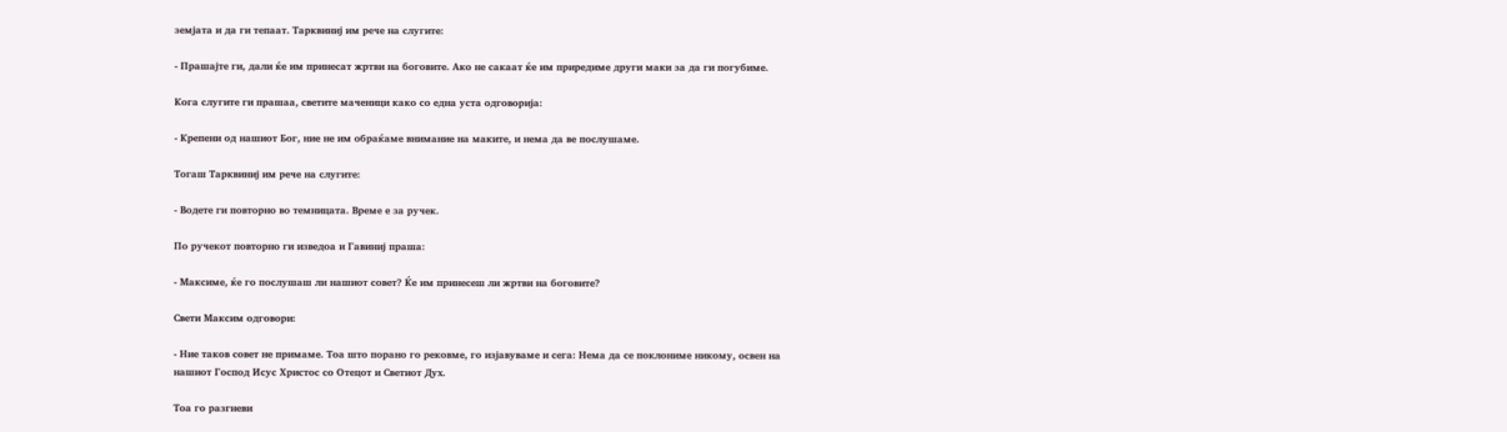земјата и да ги тепаат. Тарквиниј им рече на слугите:

- Прашајте ги, дали ќе им принесат жртви на боговите. Ако не сакаат ќе им приредиме други маки за да ги погубиме.

Кога слугите ги прашаа, светите маченици како со една уста одговорија:

- Крепени од нашиот Бог, ние не им обраќаме внимание на маките, и нема да ве послушаме.

Тогаш Тарквиниј им рече на слугите:

- Водете ги повторно во темницата. Време е за ручек.

По ручекот повторно ги изведоа и Гавиниј праша:

- Максиме, ќе го послушаш ли нашиот совет? Ќе им принесеш ли жртви на боговите?

Свети Максим одговори:

- Ние таков совет не примаме. Тоа што порано го рековме, го изјавуваме и сега: Нема да се поклониме никому, освен на нашиот Господ Исус Христос со Отецот и Светиот Дух.

Тоа го разгневи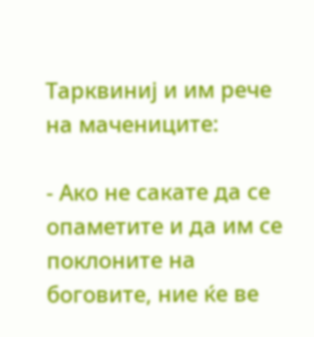Тарквиниј и им рече на мачениците:

- Ако не сакате да се опаметите и да им се поклоните на боговите, ние ќе ве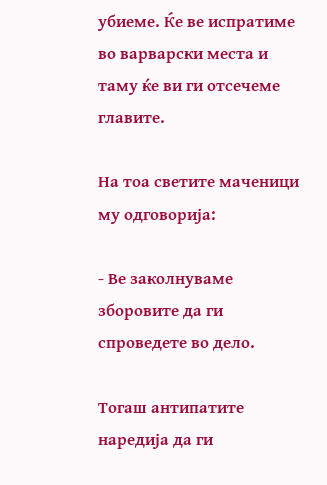убиеме. Ќе ве испратиме во варварски места и таму ќе ви ги отсечеме главите.

На тоа светите маченици му одговорија:

- Ве заколнуваме зборовите да ги спроведете во дело.

Тогаш антипатите наредија да ги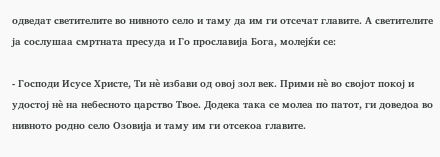одведат светителите во нивното село и таму да им ги отсечат главите. А светителите ја сослушаа смртната пресуда и Го прославија Бога, молејќи се:

- Господи Исусе Христе, Ти нѐ избави од овој зол век. Прими нѐ во својот покој и удостој нѐ на небесното царство Твое. Додека така се молеа по патот, ги доведоа во нивното родно село Озовија и таму им ги отсекоа главите.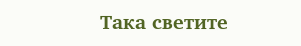Така светите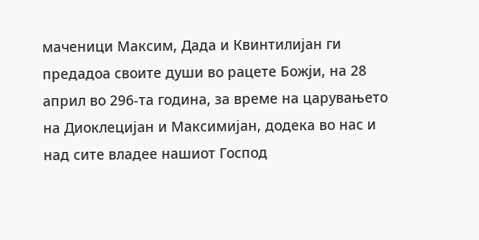маченици Максим, Дада и Квинтилијан ги предадоа своите души во рацете Божји, на 28 април во 296-та година, за време на царувањето на Диоклецијан и Максимијан, додека во нас и над сите владее нашиот Господ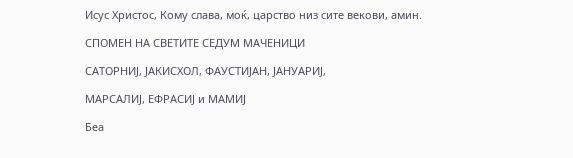Исус Христос, Кому слава, моќ, царство низ сите векови, амин.

СПОМЕН НА СВЕТИТЕ СЕДУМ МАЧЕНИЦИ

САТОРНИЈ, ЈАКИСХОЛ, ФАУСТИЈАН, ЈАНУАРИЈ,

МАРСАЛИЈ, ЕФРАСИЈ и МАМИЈ

Беа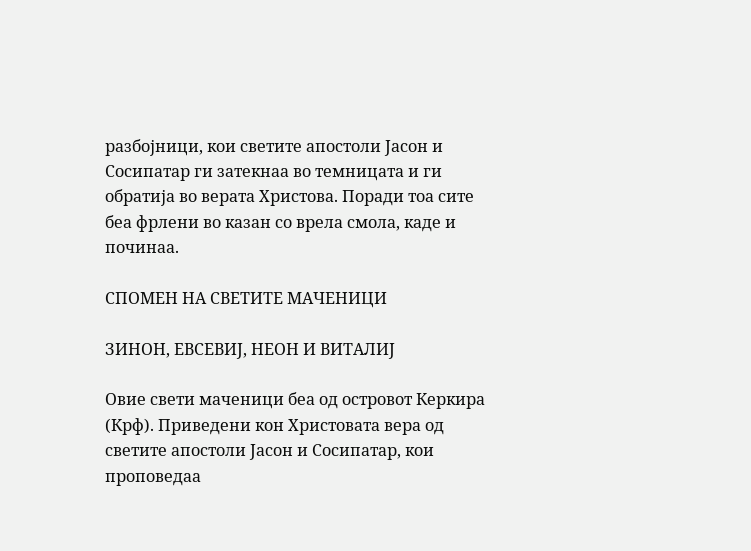разбојници, кои светите апостоли Јасон и Сосипатар ги затекнаа во темницата и ги обратија во верата Христова. Поради тоа сите беа фрлени во казан со врела смола, каде и починаа.

СПОМЕН НА СВЕТИТЕ МАЧЕНИЦИ

ЗИНОН, ЕВСЕВИЈ, НЕОН И ВИТАЛИЈ

Овие свети маченици беа од островот Керкира (Крф). Приведени кон Христовата вера од светите апостоли Јасон и Сосипатар, кои проповедаа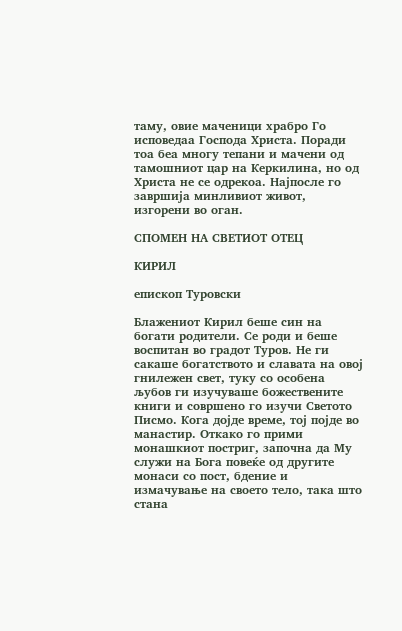таму, овие маченици храбро Го исповедаа Господа Христа. Поради тоа беа многу тепани и мачени од тамошниот цар на Керкилина, но од Христа не се одрекоа. Најпосле го завршија минливиот живот, изгорени во оган.

СПОМЕН НА СВЕТИОТ ОТЕЦ

КИРИЛ

епископ Туровски

Блажениот Кирил беше син на богати родители. Се роди и беше воспитан во градот Туров. Не ги сакаше богатството и славата на овој гнилежен свет, туку со особена љубов ги изучуваше божествените книги и совршено го изучи Светото Писмо. Кога дојде време, тој појде во манастир. Откако го прими монашкиот постриг, започна да Му служи на Бога повеќе од другите монаси со пост, бдение и измачување на своето тело, така што стана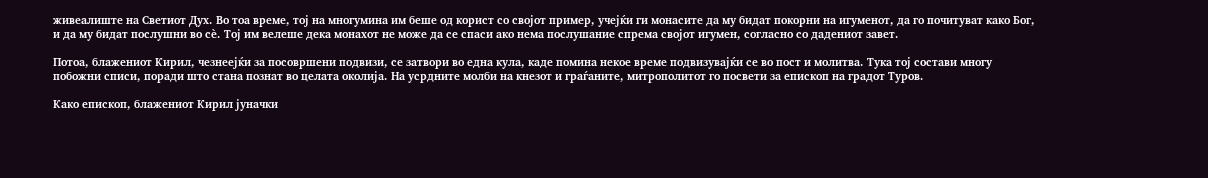живеалиште на Светиот Дух. Во тоа време, тој на многумина им беше од корист со својот пример, учејќи ги монасите да му бидат покорни на игуменот, да го почитуват како Бог, и да му бидат послушни во сѐ. Тој им велеше дека монахот не може да се спаси ако нема послушание спрема својот игумен, согласно со дадениот завет.

Потоа, блажениот Кирил, чезнеејќи за посовршени подвизи, се затвори во една кула, каде помина некое време подвизувајќи се во пост и молитва. Тука тој состави многу побожни списи, поради што стана познат во целата околија. На усрдните молби на кнезот и граѓаните, митрополитот го посвети за епископ на градот Туров.

Како епископ, блажениот Кирил јуначки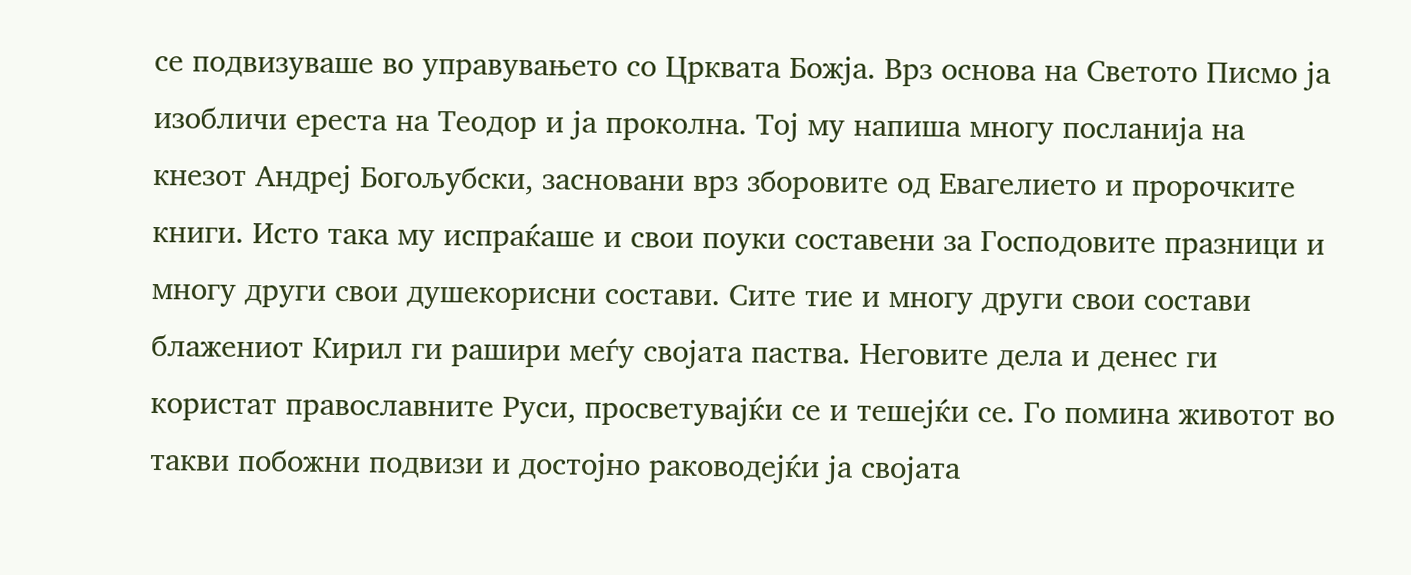се подвизуваше во управувањето со Црквата Божја. Врз основа на Светото Писмо ја изобличи ереста на Теодор и ја проколна. Тој му напиша многу посланија на кнезот Андреј Богољубски, засновани врз зборовите од Евагелието и пророчките книги. Исто така му испраќаше и свои поуки составени за Господовите празници и многу други свои душекорисни состави. Сите тие и многу други свои состави блажениот Кирил ги рашири меѓу својата паства. Неговите дела и денес ги користат православните Руси, просветувајќи се и тешејќи се. Го помина животот во такви побожни подвизи и достојно раководејќи ја својата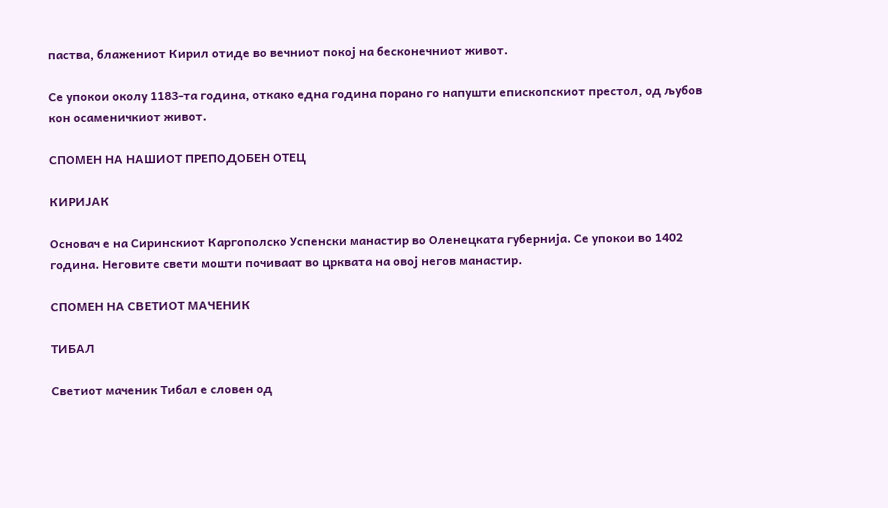паства, блажениот Кирил отиде во вечниот покој на бесконечниот живот.

Се упокои околу 1183-та година, откако една година порано го напушти епископскиот престол, од љубов кон осаменичкиот живот.

СПОМЕН НА НАШИОТ ПРЕПОДОБЕН ОТЕЦ

КИРИЈАК

Основач е на Сиринскиот Каргополско Успенски манастир во Оленецката губернија. Се упокои во 1402 година. Неговите свети мошти почиваат во црквата на овој негов манастир.

СПОМЕН НА СВЕТИОТ МАЧЕНИК

ТИБАЛ

Светиот маченик Тибал е словен од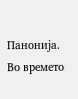Панонија. Во времето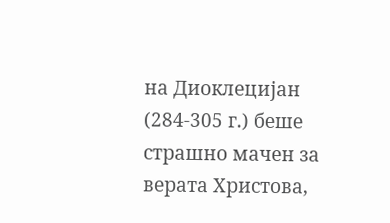на Диоклецијан (284-305 г.) беше страшно мачен за верата Христова,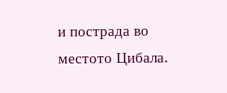и пострада во местото Цибала.